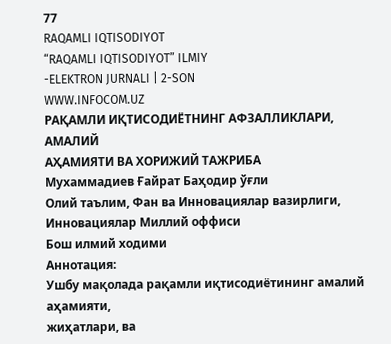77
RAQAMLI IQTISODIYOT
“RAQAMLI IQTISODIYOT” ILMIY
-ELEKTRON JURNALI | 2-SON
WWW.INFOCOM.UZ
РАҚАМЛИ ИҚТИСОДИЁТНИНГ АФЗАЛЛИКЛАРИ, АМАЛИЙ
АҲАМИЯТИ ВА ХОРИЖИЙ ТАЖРИБА
Мухаммадиев Ғайрат Баҳодир ўғли
Олий таълим, Фан ва Инновациялар вазирлиги, Инновациялар Миллий оффиси
Бош илмий ходими
Аннотация:
Ушбу мақолада рақамли иқтисодиётининг амалий аҳамияти,
жиҳатлари, ва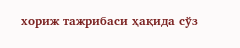хориж тажрибаси ҳақида сўз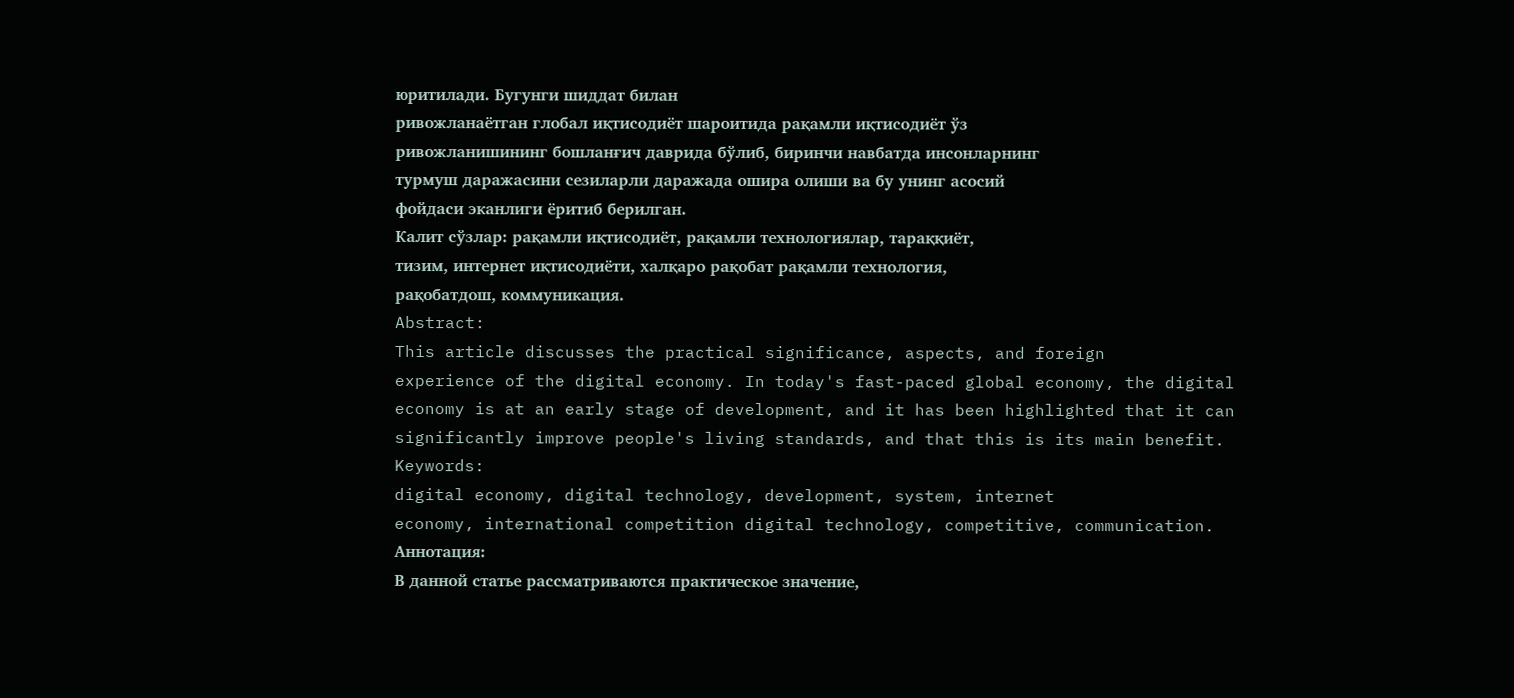юритилади. Бугунги шиддат билан
ривожланаётган глобал иқтисодиёт шароитида рақамли иқтисодиёт ўз
ривожланишининг бошланғич даврида бўлиб, биринчи навбатда инсонларнинг
турмуш даражасини сезиларли даражада ошира олиши ва бу унинг асосий
фойдаси эканлиги ёритиб берилган.
Калит сўзлар: рақамли иқтисодиёт, рақамли технологиялар, тараққиёт,
тизим, интернет иқтисодиёти, халқаро рақобат рақамли технология,
рақобатдош, коммуникация.
Abstract:
This article discusses the practical significance, aspects, and foreign
experience of the digital economy. In today's fast-paced global economy, the digital
economy is at an early stage of development, and it has been highlighted that it can
significantly improve people's living standards, and that this is its main benefit.
Keywords:
digital economy, digital technology, development, system, internet
economy, international competition digital technology, competitive, communication.
Аннотация:
В данной статье рассматриваются практическое значение,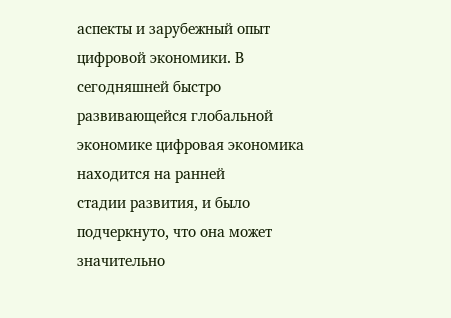аспекты и зарубежный опыт цифровой экономики. В сегодняшней быстро
развивающейся глобальной экономике цифровая экономика находится на ранней
стадии развития, и было подчеркнуто, что она может значительно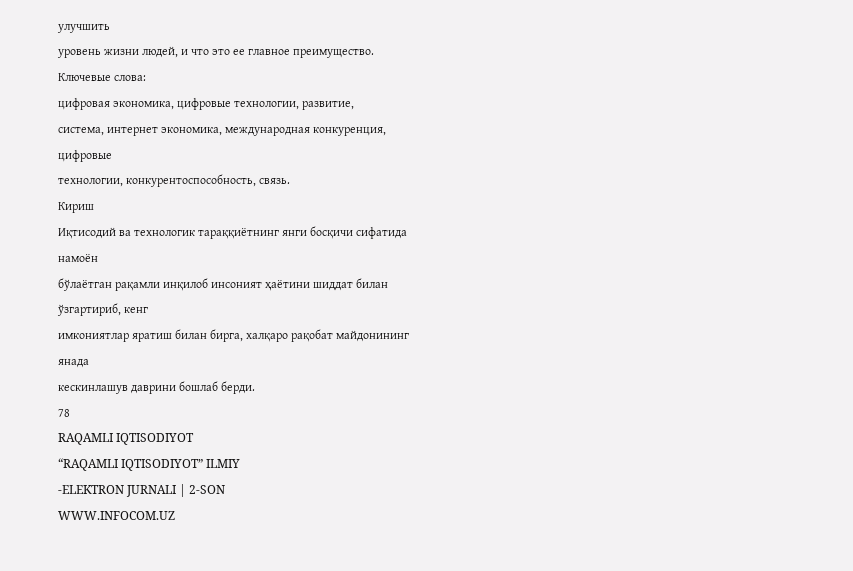улучшить
уровень жизни людей, и что это ее главное преимущество.
Ключевые слова:
цифровая экономика, цифровые технологии, развитие,
система, интернет экономика, международная конкуренция, цифровые
технологии, конкурентоспособность, связь.
Кириш
Иқтисодий ва технологик тараққиётнинг янги босқичи сифатида намоён
бўлаётган рақамли инқилоб инсоният ҳаётини шиддат билан ўзгартириб, кенг
имкониятлар яратиш билан бирга, халқаро рақобат майдонининг янада
кескинлашув даврини бошлаб берди.
78
RAQAMLI IQTISODIYOT
“RAQAMLI IQTISODIYOT” ILMIY
-ELEKTRON JURNALI | 2-SON
WWW.INFOCOM.UZ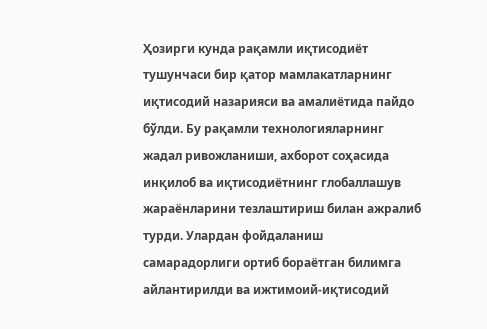Ҳозирги кунда рақамли иқтисодиёт тушунчаси бир қатор мамлакатларнинг
иқтисодий назарияси ва амалиётида пайдо бўлди. Бу рақамли технологияларнинг
жадал ривожланиши, ахборот соҳасида инқилоб ва иқтисодиётнинг глобаллашув
жараёнларини тезлаштириш билан ажралиб турди. Улардан фойдаланиш
самарадорлиги ортиб бораётган билимга айлантирилди ва ижтимоий-иқтисодий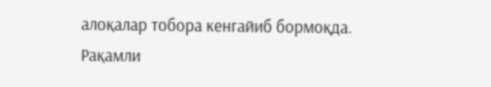алоқалар тобора кенгайиб бормоқда.
Рақамли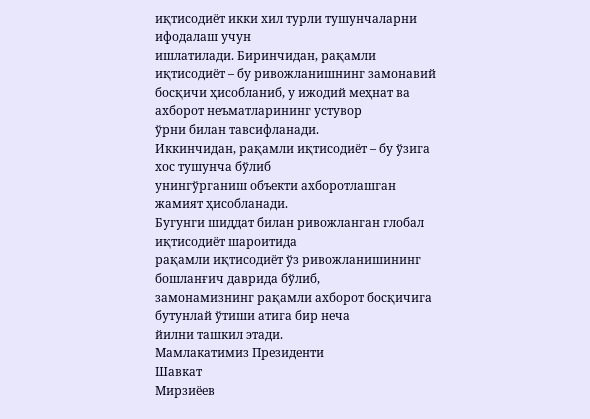иқтисодиёт икки хил турли тушунчаларни ифодалаш учун
ишлатилади. Биринчидан, рақамли иқтисодиёт – бу ривожланишнинг замонавий
босқичи ҳисобланиб, у ижодий меҳнат ва ахборот неъматларининг устувор
ўрни билан тавсифланади.
Иккинчидан, рақамли иқтисодиёт – бу ўзига хос тушунча бўлиб
унингўрганиш объекти ахборотлашган жамият ҳисобланади.
Бугунги шиддат билан ривожланган глобал иқтисодиёт шароитида
рақамли иқтисодиёт ўз ривожланишининг бошланғич даврида бўлиб,
замонамизнинг рақамли ахборот босқичига бутунлай ўтиши атига бир неча
йилни ташкил этади.
Мамлакатимиз Президенти
Шавкат
Мирзиёев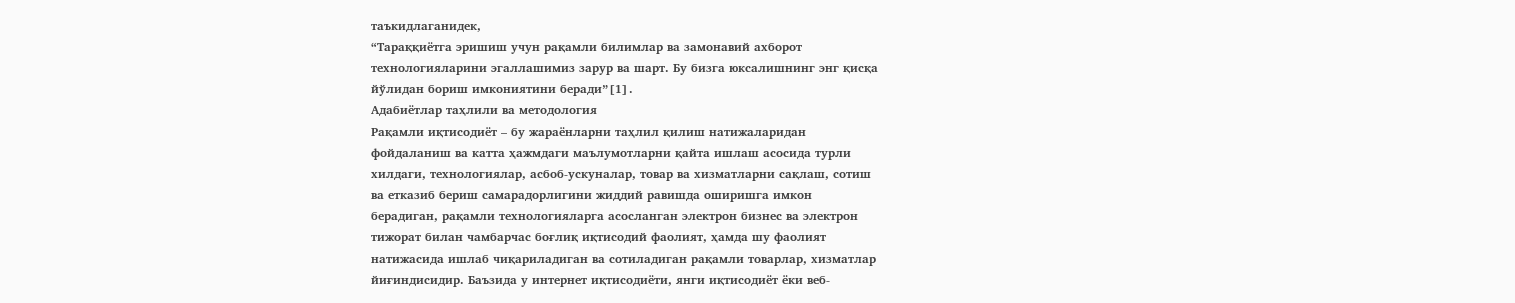таъкидлаганидек,
“Тараққиётга эришиш учун рақамли билимлар ва замонавий ахборот
технологияларини эгаллашимиз зарур ва шарт. Бу бизга юксалишнинг энг қисқа
йўлидан бориш имкониятини беради”[1].
Адабиётлар таҳлили ва методология
Рақамли иқтисодиёт – бу жараёнларни таҳлил қилиш натижаларидан
фойдаланиш ва катта ҳажмдаги маълумотларни қайта ишлаш асосида турли
хилдаги, технологиялар, асбоб-ускуналар, товар ва хизматларни сақлаш, сотиш
ва етказиб бериш самарадорлигини жиддий равишда оширишга имкон
берадиган, рақамли технологияларга асосланган электрон бизнес ва электрон
тижорат билан чамбарчас боғлиқ иқтисодий фаолият, ҳамда шу фаолият
натижасида ишлаб чиқариладиган ва сотиладиган рақамли товарлар, хизматлар
йиғиндисидир. Баъзида у интернет иқтисодиёти, янги иқтисодиёт ёки веб-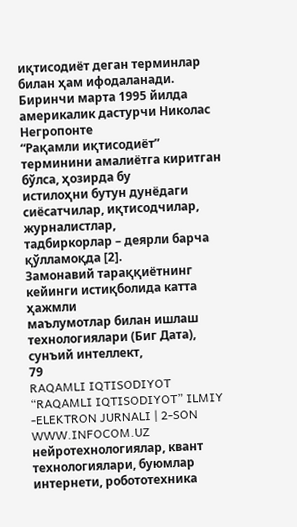иқтисодиёт деган терминлар билан ҳам ифодаланади.
Биринчи марта 1995 йилда америкалик дастурчи Николас Негропонте
“Рақамли иқтисодиёт” терминини амалиётга киритган бўлса, ҳозирда бу
истилоҳни бутун дунёдаги сиёсатчилар, иқтисодчилар, журналистлар,
тадбиркорлар – деярли барча қўлламоқда [2].
Замонавий тараққиётнинг кейинги истиқболида катта ҳажмли
маълумотлар билан ишлаш технологиялари (Биг Дата), сунъий интеллект,
79
RAQAMLI IQTISODIYOT
“RAQAMLI IQTISODIYOT” ILMIY
-ELEKTRON JURNALI | 2-SON
WWW.INFOCOM.UZ
нейротехнологиялар, квант технологиялари, буюмлар интернети, робототехника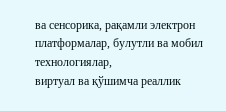ва сенсорика, рақамли электрон платформалар, булутли ва мобил технологиялар,
виртуал ва қўшимча реаллик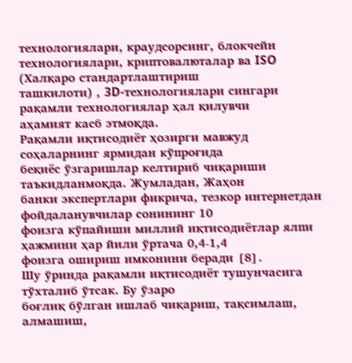технологиялари, краудсорсинг, блокчейн
технологиялари, криптовалюталар ва ISO (Халқаро стандартлаштириш
ташкилоти) , 3D-технологиялари сингари рақамли технологиялар ҳал қилувчи
аҳамият касб этмоқда.
Рақамли иқтисодиёт ҳозирги мавжуд соҳаларнинг ярмидан кўпроғида
беқиёс ўзгаришлар келтириб чиқариши таъкидланмоқда. Жумладан, Жаҳон
банки экспертлари фикрича, тезкор интернетдан фойдаланувчилар сонининг 10
фоизга кўпайиши миллий иқтисодиётлар ялпи ҳажмини ҳар йили ўртача 0,4-1,4
фоизга ошириш имконини беради [8].
Шу ўринда рақамли иқтисодиёт тушунчасига тўхталиб ўтсак. Бу ўзаро
боғлиқ бўлган ишлаб чиқариш, тақсимлаш, алмашиш,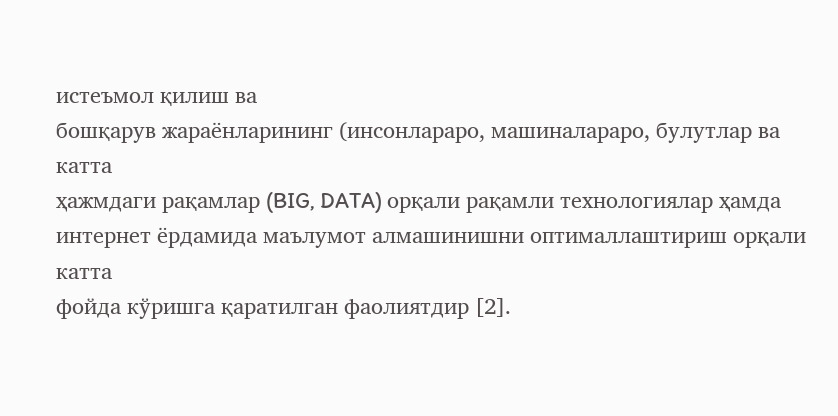истеъмол қилиш ва
бошқарув жараёнларининг (инсонлараро, машиналараро, булутлар ва катта
ҳажмдаги рақамлар (BIG, DATA) орқали рақамли технологиялар ҳамда
интернет ёрдамида маълумот алмашинишни оптималлаштириш орқали катта
фойда кўришга қаратилган фаолиятдир [2].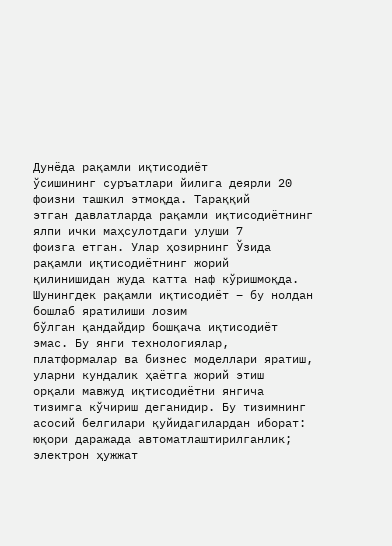Дунёда рақамли иқтисодиёт
ўсишининг суръатлари йилига деярли 20 фоизни ташкил этмоқда. Тараққий
этган давлатларда рақамли иқтисодиётнинг ялпи ички маҳсулотдаги улуши 7
фоизга етган. Улар ҳозирнинг Ўзида рақамли иқтисодиётнинг жорий
қилинишидан жуда катта наф кўришмоқда.
Шунингдек рақамли иқтисодиёт – бу нолдан бошлаб яратилиши лозим
бўлган қандайдир бошқача иқтисодиёт эмас. Бу янги технологиялар,
платформалар ва бизнес моделлари яратиш, уларни кундалик ҳаётга жорий этиш
орқали мавжуд иқтисодиётни янгича тизимга кўчириш деганидир. Бу тизимнинг
асосий белгилари қуйидагилардан иборат:
юқори даражада автоматлаштирилганлик;
электрон ҳужжат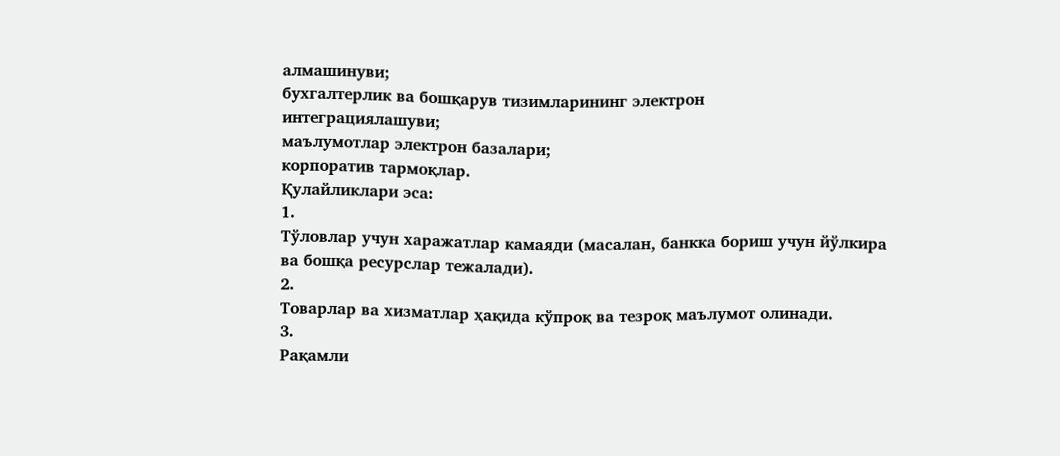алмашинуви;
бухгалтерлик ва бошқарув тизимларининг электрон
интеграциялашуви;
маълумотлар электрон базалари;
корпоратив тармоқлар.
Қулайликлари эса:
1.
Тўловлар учун харажатлар камаяди (масалан, банкка бориш учун йўлкира
ва бошқа ресурслар тежалади).
2.
Товарлар ва хизматлар ҳақида кўпроқ ва тезроқ маълумот олинади.
3.
Рақамли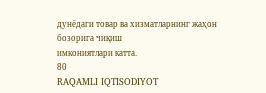дунёдаги товар ва хизматларнинг жаҳон бозорига чиқиш
имкониятлари катта.
80
RAQAMLI IQTISODIYOT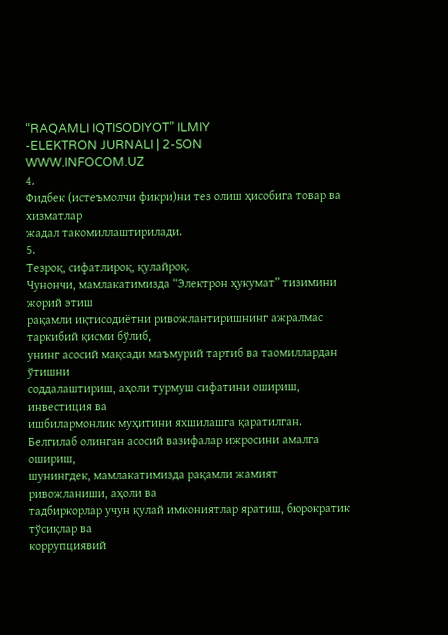“RAQAMLI IQTISODIYOT” ILMIY
-ELEKTRON JURNALI | 2-SON
WWW.INFOCOM.UZ
4.
Фидбек (истеъмолчи фикри)ни тез олиш ҳисобига товар ва хизматлар
жадал такомиллаштирилади.
5.
Тезроқ, сифатлироқ, қулайроқ.
Чунончи, мамлакатимизда “Электрон ҳукумат” тизимини жорий этиш
рақамли иқтисодиётни ривожлантиришнинг ажралмас таркибий қисми бўлиб,
унинг асосий мақсади маъмурий тартиб ва таомиллардан ўтишни
соддалаштириш, аҳоли турмуш сифатини ошириш, инвестиция ва
ишбилармонлик муҳитини яхшилашга қаратилган.
Белгилаб олинган асосий вазифалар ижросини амалга ошириш,
шунингдек, мамлакатимизда рақамли жамият ривожланиши, аҳоли ва
тадбиркорлар учун қулай имкониятлар яратиш, бюрократик тўсиқлар ва
коррупциявий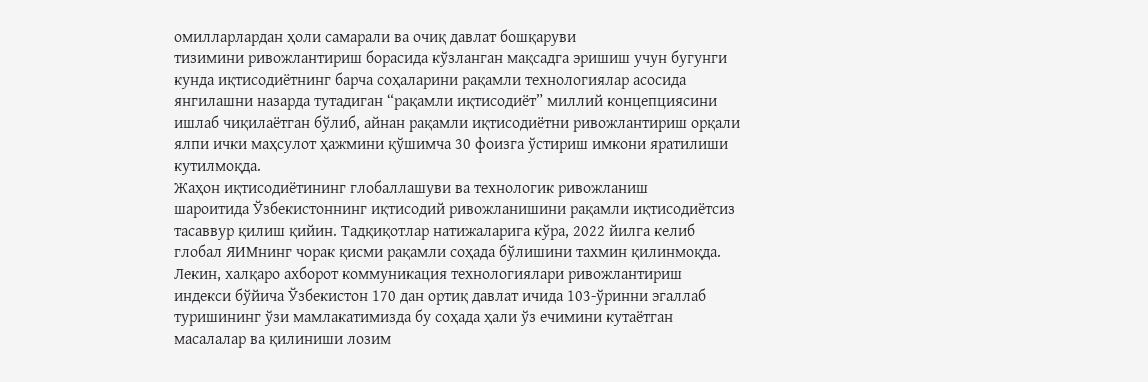омилларлардан ҳоли самарали ва очиқ давлат бошқаруви
тизимини ривожлантириш борасида кўзланган мақсадга эришиш учун бугунги
кунда иқтисодиётнинг барча соҳаларини рақамли технологиялар асосида
янгилашни назарда тутадиган “рақамли иқтисодиёт” миллий концепциясини
ишлаб чиқилаётган бўлиб, айнан рақамли иқтисодиётни ривожлантириш орқали
ялпи ички маҳсулот ҳажмини қўшимча 30 фоизга ўстириш имкони яратилиши
кутилмоқда.
Жаҳон иқтисодиётининг глобаллашуви ва технологик ривожланиш
шароитида Ўзбекистоннинг иқтисодий ривожланишини рақамли иқтисодиётсиз
тасаввур қилиш қийин. Тадқиқотлар натижаларига кўра, 2022 йилга келиб
глобал ЯИМнинг чорак қисми рақамли соҳада бўлишини тахмин қилинмоқда.
Лекин, халқаро ахборот коммуникация технологиялари ривожлантириш
индекси бўйича Ўзбекистон 170 дан ортиқ давлат ичида 103-ўринни эгаллаб
туришининг ўзи мамлакатимизда бу соҳада ҳали ўз ечимини кутаётган
масалалар ва қилиниши лозим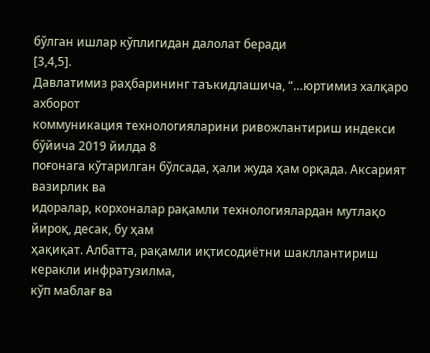бўлган ишлар кўплигидан далолат беради
[3,4,5].
Давлатимиз раҳбарининг таъкидлашича, “…юртимиз халқаро ахборот
коммуникация технологияларини ривожлантириш индекси бўйича 2019 йилда 8
поғонага кўтарилган бўлсада, ҳали жуда ҳам орқада. Аксарият вазирлик ва
идоралар, корхоналар рақамли технологиялардан мутлақо йироқ, десак, бу ҳам
ҳақиқат. Албатта, рақамли иқтисодиётни шакллантириш керакли инфратузилма,
кўп маблағ ва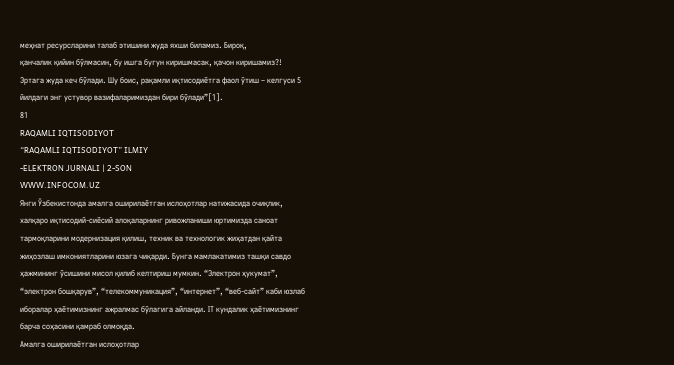меҳнат ресурсларини талаб этишини жуда яхши биламиз. Бироқ,
қанчалик қийин бўлмасин, бу ишга бугун киришмасак, қачон киришамиз?!
Эртага жуда кеч бўлади. Шу боис, рақамли иқтисодиётга фаол ўтиш – келгуси 5
йилдаги энг устувор вазифаларимиздан бири бўлади”[1].
81
RAQAMLI IQTISODIYOT
“RAQAMLI IQTISODIYOT” ILMIY
-ELEKTRON JURNALI | 2-SON
WWW.INFOCOM.UZ
Янги Ўзбекистонда амалга оширилаётган ислоҳотлар натижасида очиқлик,
халқаро иқтисодий-сиёсий алоқаларнинг ривожланиши юртимизда саноат
тармоқларини модернизация қилиш, техник ва технологик жиҳатдан қайта
жиҳозлаш имкониятларини юзага чиқарди. Бунга мамлакатимиз ташқи савдо
ҳажмининг ўсишини мисол қилиб келтириш мумкин. “Электрон ҳукумат”,
“электрон бошқарув”, “телекоммуникация”, “интернет”, “веб-сайт” каби юзлаб
иборалар ҳаётимизнинг ажралмас бўлагига айланди. IТ кундалик ҳаётимизнинг
барча соҳасини қамраб олмоқда.
Амалга оширилаётган ислоҳотлар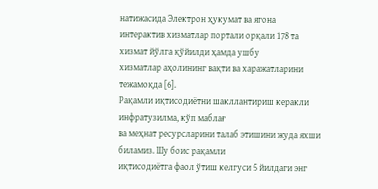натижасида Электрон ҳукумат ва ягона
интерактив хизматлар портали орқали 178 та хизмат йўлга қўйилди ҳамда ушбу
хизматлар аҳолининг вақти ва харажатларини тежамоқда [6].
Рақамли иқтисодиётни шакллантириш керакли инфратузилма, кўп маблағ
ва меҳнат ресурсларини талаб этишини жуда яхши биламиз. Шу боис рақамли
иқтисодиётга фаол ўтиш келгуси 5 йилдаги энг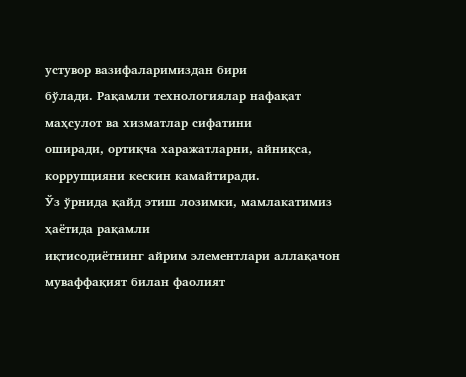устувор вазифаларимиздан бири
бўлади. Рақамли технологиялар нафақат маҳсулот ва хизматлар сифатини
оширади, ортиқча харажатларни, айниқса, коррупцияни кескин камайтиради.
Ўз ўрнида қайд этиш лозимки, мамлакатимиз ҳаётида рақамли
иқтисодиётнинг айрим элементлари аллақачон муваффақият билан фаолият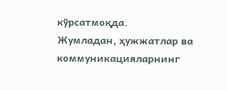кўрсатмоқда.
Жумладан, ҳужжатлар ва коммуникацияларнинг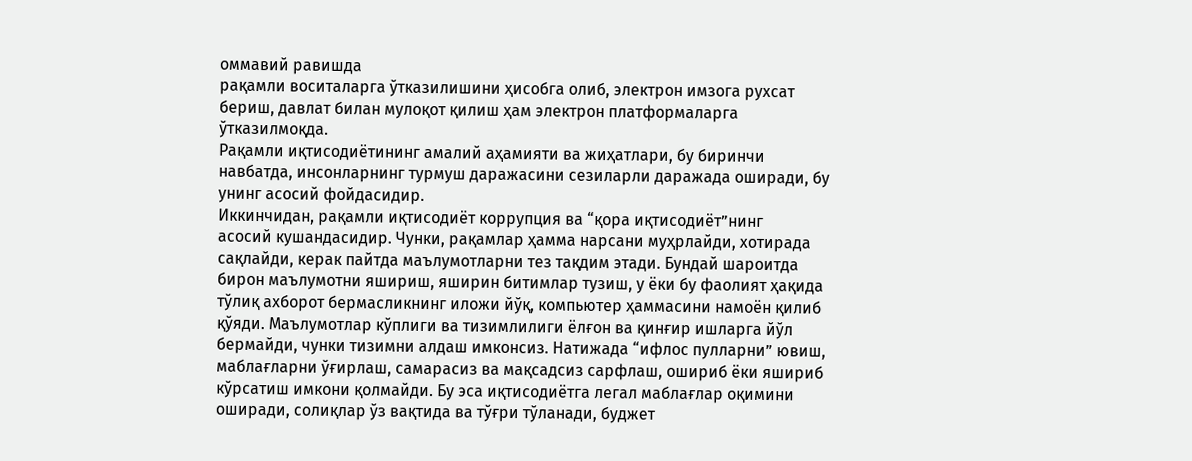оммавий равишда
рақамли воситаларга ўтказилишини ҳисобга олиб, электрон имзога рухсат
бериш, давлат билан мулоқот қилиш ҳам электрон платформаларга
ўтказилмоқда.
Рақамли иқтисодиётининг амалий аҳамияти ва жиҳатлари, бу биринчи
навбатда, инсонларнинг турмуш даражасини сезиларли даражада оширади, бу
унинг асосий фойдасидир.
Иккинчидан, рақамли иқтисодиёт коррупция ва “қора иқтисодиёт”нинг
асосий кушандасидир. Чунки, рақамлар ҳамма нарсани муҳрлайди, хотирада
сақлайди, керак пайтда маълумотларни тез тақдим этади. Бундай шароитда
бирон маълумотни яшириш, яширин битимлар тузиш, у ёки бу фаолият ҳақида
тўлиқ ахборот бермасликнинг иложи йўқ, компьютер ҳаммасини намоён қилиб
қўяди. Маълумотлар кўплиги ва тизимлилиги ёлғон ва қинғир ишларга йўл
бермайди, чунки тизимни алдаш имконсиз. Натижада “ифлос пулларни” ювиш,
маблағларни ўғирлаш, самарасиз ва мақсадсиз сарфлаш, ошириб ёки яшириб
кўрсатиш имкони қолмайди. Бу эса иқтисодиётга легал маблағлар оқимини
оширади, солиқлар ўз вақтида ва тўғри тўланади, буджет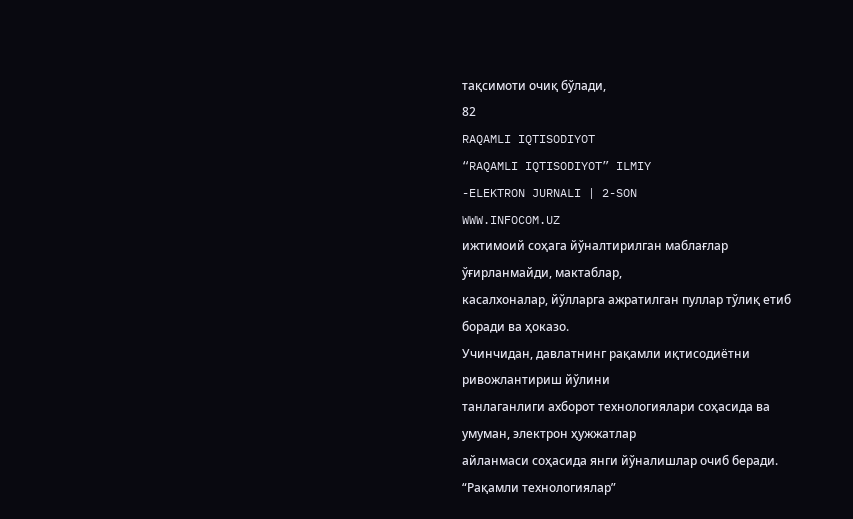тақсимоти очиқ бўлади,
82
RAQAMLI IQTISODIYOT
“RAQAMLI IQTISODIYOT” ILMIY
-ELEKTRON JURNALI | 2-SON
WWW.INFOCOM.UZ
ижтимоий соҳага йўналтирилган маблағлар ўғирланмайди, мактаблар,
касалхоналар, йўлларга ажратилган пуллар тўлиқ етиб боради ва ҳоказо.
Учинчидан, давлатнинг рақамли иқтисодиётни ривожлантириш йўлини
танлаганлиги ахборот технологиялари соҳасида ва умуман, электрон ҳужжатлар
айланмаси соҳасида янги йўналишлар очиб беради. “Рақамли технологиялар”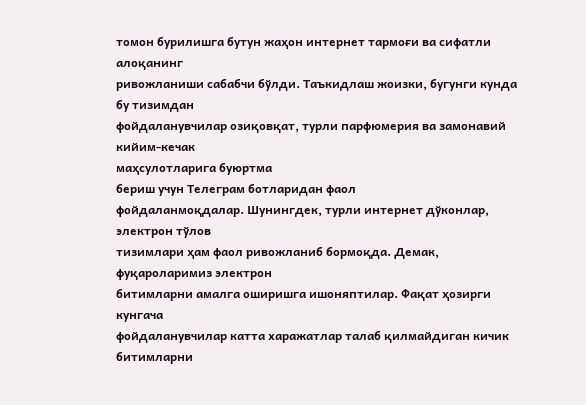томон бурилишга бутун жаҳон интернет тармоғи ва сифатли алоқанинг
ривожланиши сабабчи бўлди. Таъкидлаш жоизки, бугунги кунда бу тизимдан
фойдаланувчилар озиқовқат, турли парфюмерия ва замонавий кийим-кечак
маҳсулотларига буюртма
бериш учун Телеграм ботларидан фаол
фойдаланмоқдалар. Шунингдек, турли интернет дўконлар, электрон тўлов
тизимлари ҳам фаол ривожланиб бормоқда. Демак, фуқароларимиз электрон
битимларни амалга оширишга ишоняптилар. Фақат ҳозирги кунгача
фойдаланувчилар катта харажатлар талаб қилмайдиган кичик битимларни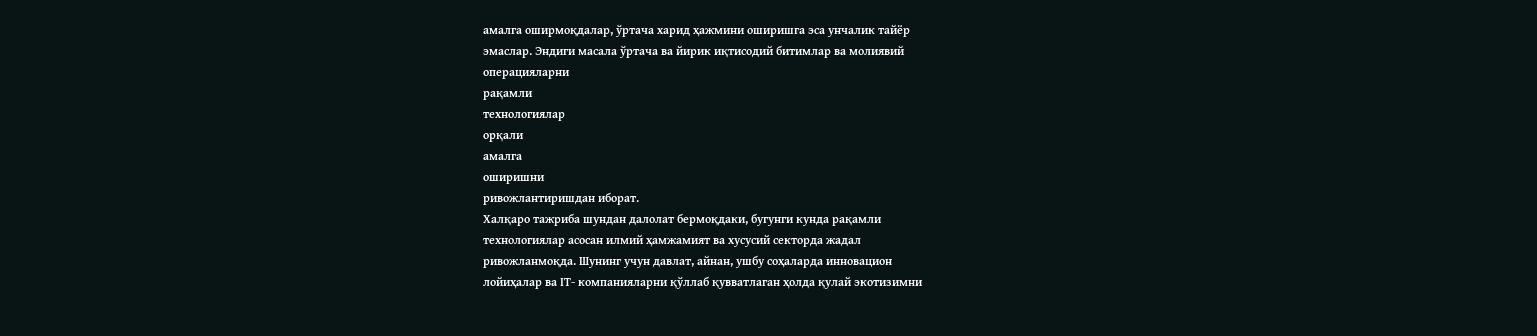амалга оширмоқдалар, ўртача харид ҳажмини оширишга эса унчалик тайёр
эмаслар. Эндиги масала ўртача ва йирик иқтисодий битимлар ва молиявий
операцияларни
рақамли
технологиялар
орқали
амалга
оширишни
ривожлантиришдан иборат.
Халқаро тажриба шундан далолат бермоқдаки, бугунги кунда рақамли
технологиялар асосан илмий ҳамжамият ва хусусий секторда жадал
ривожланмоқда. Шунинг учун давлат, айнан, ушбу соҳаларда инновацион
лойиҳалар ва IТ- компанияларни қўллаб қувватлаган ҳолда қулай экотизимни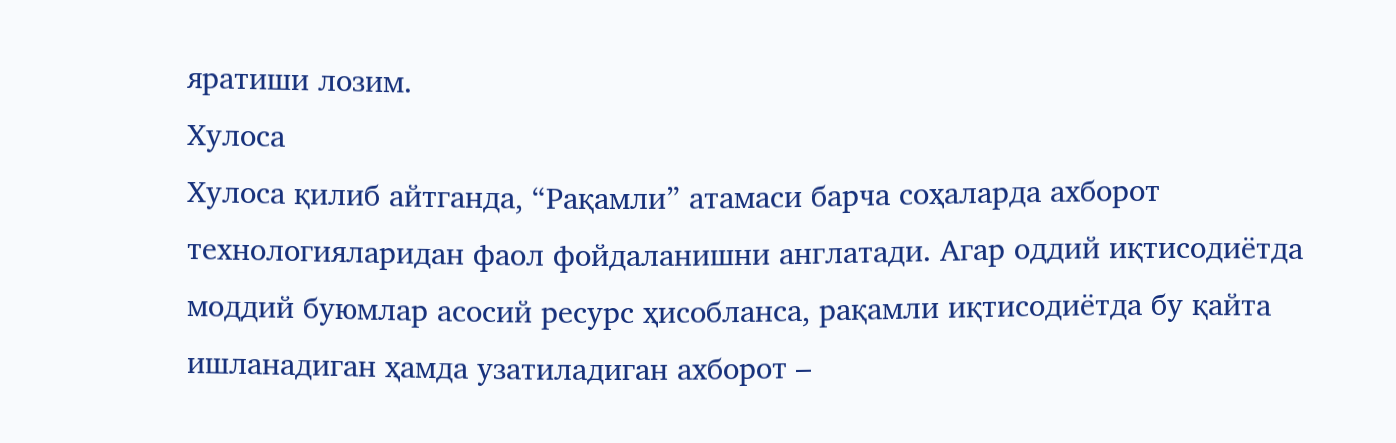яратиши лозим.
Хулоса
Хулоса қилиб айтганда, “Рақамли” атамаси барча соҳаларда ахборот
технологияларидан фаол фойдаланишни англатади. Агар оддий иқтисодиётда
моддий буюмлар асосий ресурс ҳисобланса, рақамли иқтисодиётда бу қайта
ишланадиган ҳамда узатиладиган ахборот –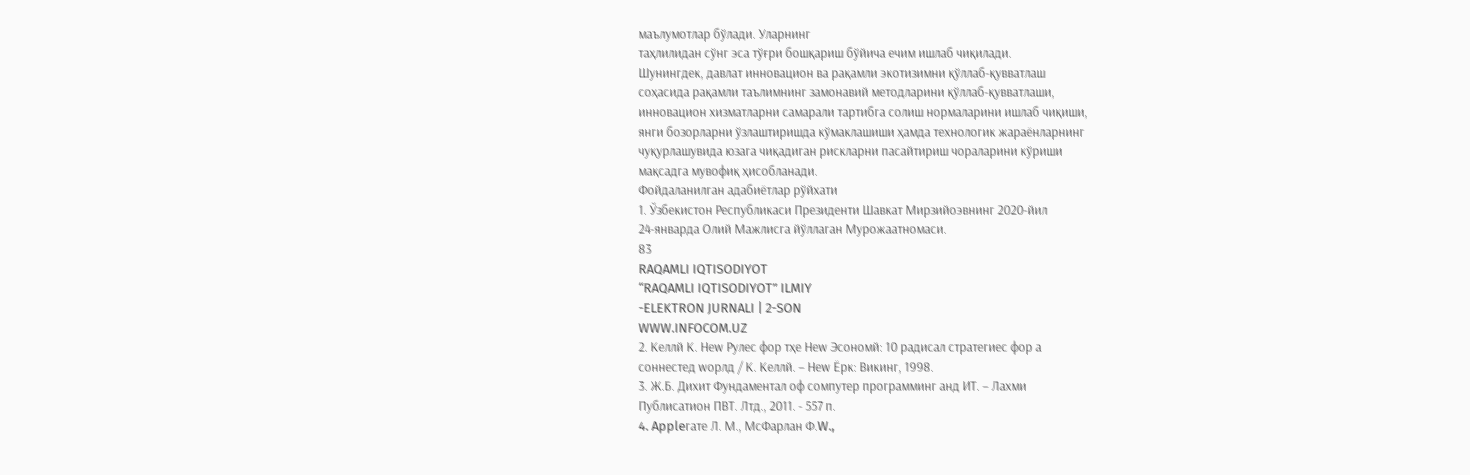маълумотлар бўлади. Уларнинг
таҳлилидан сўнг эса тўғри бошқариш бўйича ечим ишлаб чиқилади.
Шунингдек, давлат инновацион ва рақамли экотизимни қўллаб-қувватлаш
соҳасида рақамли таълимнинг замонавий методларини қўллаб-қувватлаши,
инновацион хизматларни самарали тартибга солиш нормаларини ишлаб чиқиши,
янги бозорларни ўзлаштиришда кўмаклашиши ҳамда технологик жараёнларнинг
чуқурлашувида юзага чиқадиган рискларни пасайтириш чораларини кўриши
мақсадга мувофиқ ҳисобланади.
Фойдаланилган адабиётлар рўйхати
1. Ўзбекистон Республикаси Президенти Шавкат Мирзийоэвнинг 2020-йил
24-январда Олий Мажлисга йўллаган Мурожаатномаси.
83
RAQAMLI IQTISODIYOT
“RAQAMLI IQTISODIYOT” ILMIY
-ELEKTRON JURNALI | 2-SON
WWW.INFOCOM.UZ
2. Келлй К. Неw Рулес фор тҳе Неw Эcономй: 10 радиcал стратегиес фор а
cоннеcтед wорлд / К. Келлй. – Неw Ёрк: Викинг, 1998.
3. Ж.Б. Дихит Фундаментал оф cомпутер программинг анд ИТ. – Лахми
Публиcатион ПВТ. Лтд., 2011. - 557 п.
4. Appleгате Л. М., МcФарлан Ф.W.,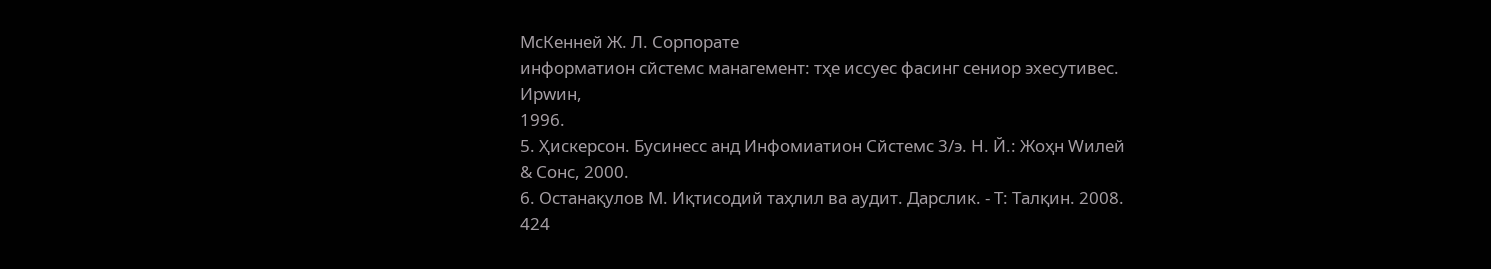МcКенней Ж. Л. Cорпорате
информатион сйстемс манагемент: тҳе иссуес фаcинг сениор эхеcутивес. Ирwин,
1996.
5. Ҳиcкерсон. Бусинесс анд Инфомиатион Сйстемс 3/э. Н. Й.: Жоҳн Wилей
& Сонс, 2000.
6. Останақулов М. Иқтисодий таҳлил ва аудит. Дарслик. - Т: Талқин. 2008.
424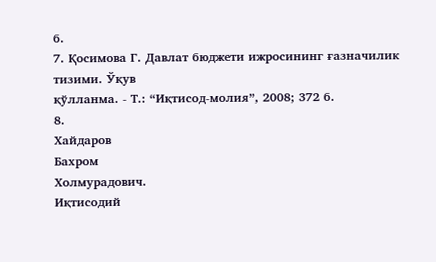б.
7. Қосимова Г. Давлат бюджети ижросининг ғазначилик тизими. Ўқув
қўлланма. - Т.: “Иқтисод-молия”, 2008; 372 б.
8.
Хайдаров
Бахром
Холмурадович.
Иқтисодий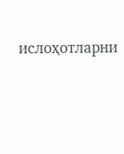ислоҳотларни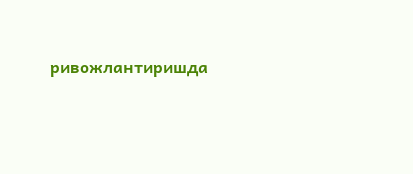ривожлантиришда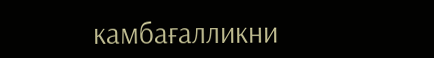камбағалликни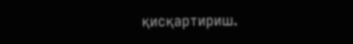қисқартириш.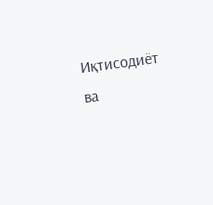Иқтисодиёт ва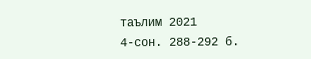таълим 2021
4-сон. 288-292 б.